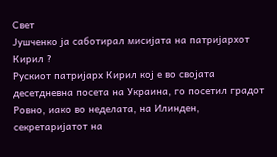Свет
Јушченко ја саботирал мисијата на патријархот Кирил ?
Рускиот патријарх Кирил кој е во својата десетдневна посета на Украина, го посетил градот Ровно, иако во неделата, на Илинден, секретаријатот на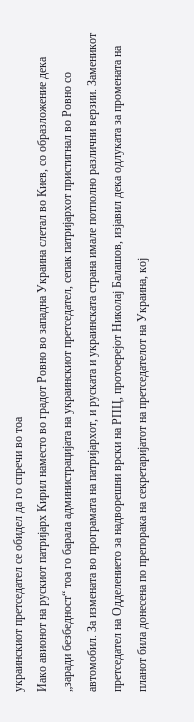украинскиот претседател се обидел да го спречи во тоа
Иако авионот на рускиот патријарх Кирил наместо во градот Ровно во западна Украина слетал во Киев, со образложение дека „заради безбедност“ тоа го барала администрацијата на украинскиот претседател, сепак патријархот пристигнал во Ровно со автомобил. За измената во програмата на патријархот, и руската и украинската страна имале потполно различни верзии. Заменикот претседател на Одделението за надворешни врски на РПЦ, протоерејот Николај Балашов, изјавил дека одлуката за промената на планот била донесена по препорака на секретаријатот на претседателот на Украина, кој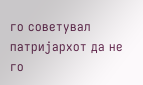го советувал патријархот да не го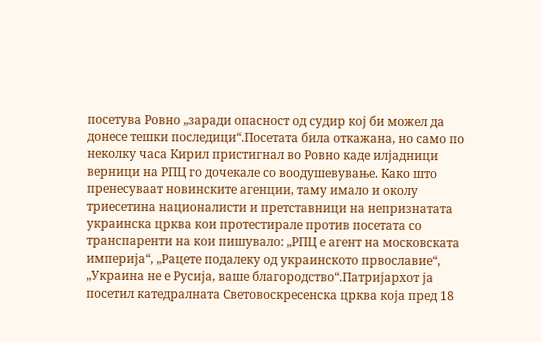посетува Ровно „заради опасност од судир кој би можел да донесе тешки последици“.Посетата била откажана, но само по неколку часа Кирил пристигнал во Ровно каде илјадници верници на РПЦ го дочекале со воодушевување. Како што пренесуваат новинските агенции, таму имало и околу триесетина националисти и претставници на непризнатата украинска црква кои протестирале против посетата со транспаренти на кои пишувало: „РПЦ е агент на московската империја“, „Рацете подалеку од украинското првославие“, „Украина не е Русија, ваше благородство“.Патријархот ја посетил катедралната Световоскресенска црква која пред 18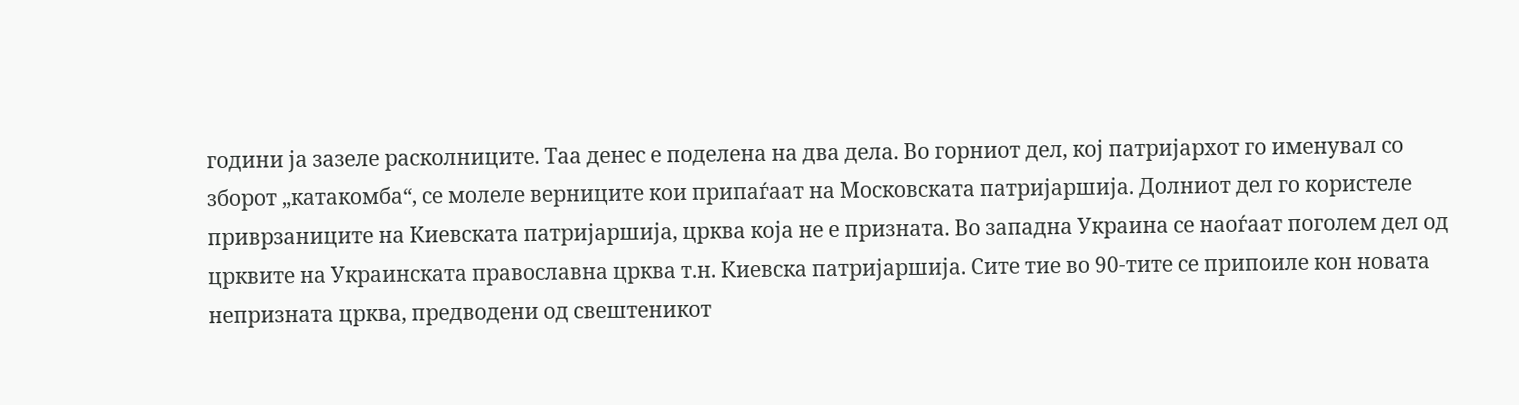години ја зазеле расколниците. Таа денес е поделена на два дела. Во горниот дел, кој патријархот го именувал со зборот „катакомба“, се молеле верниците кои припаѓаат на Московската патријаршија. Долниот дел го користеле приврзаниците на Киевската патријаршија, црква која не е призната. Во западна Украина се наоѓаат поголем дел од црквите на Украинската православна црква т.н. Киевска патријаршија. Сите тие во 90-тите се припоиле кон новата непризната црква, предводени од свештеникот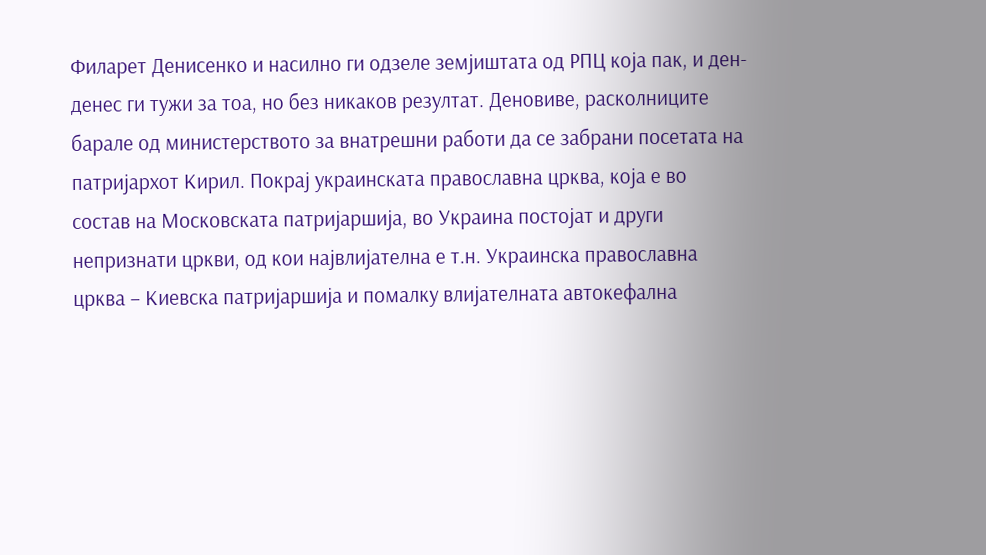Филарет Денисенко и насилно ги одзеле земјиштата од РПЦ која пак, и ден-денес ги тужи за тоа, но без никаков резултат. Деновиве, расколниците барале од министерството за внатрешни работи да се забрани посетата на патријархот Кирил. Покрај украинската православна црква, која е во состав на Московската патријаршија, во Украина постојат и други непризнати цркви, од кои највлијателна е т.н. Украинска православна црква – Киевска патријаршија и помалку влијателната автокефална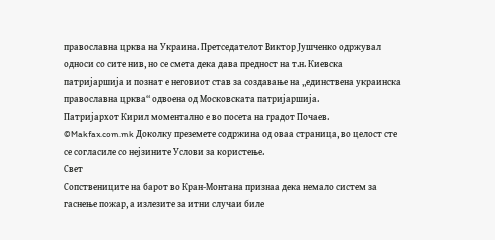православна црква на Украина. Претседателот Виктор Јушченко одржувал односи со сите нив, но се смета дека дава предност на т.н. Киевска патријаршија и познат е неговиот став за создавање на „единствена украинска православна црква“ одвоена од Московската патријаршија.
Патријархот Кирил моментално е во посета на градот Почаев.
©Makfax.com.mk Доколку преземете содржина од оваа страница, во целост сте се согласиле со нејзините Услови за користење.
Свет
Сопствениците на барот во Кран-Монтана признаа дека немало систем за гаснење пожар, а излезите за итни случаи биле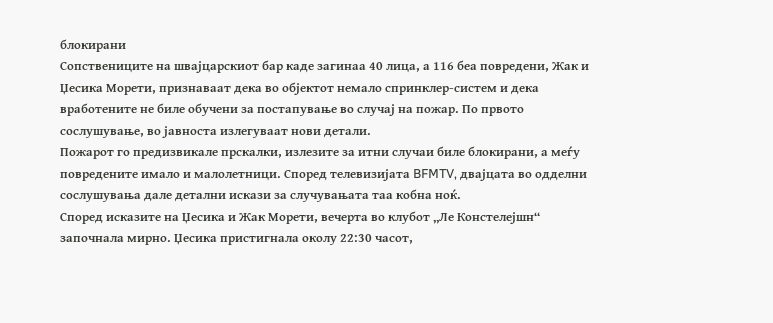блокирани
Сопствениците на швајцарскиот бар каде загинаа 40 лица, а 116 беа повредени, Жак и Џесика Морети, признаваат дека во објектот немало спринклер-систем и дека вработените не биле обучени за постапување во случај на пожар. По првото сослушување, во јавноста излегуваат нови детали.
Пожарот го предизвикале прскалки, излезите за итни случаи биле блокирани, а меѓу повредените имало и малолетници. Според телевизијата BFMTV, двајцата во одделни сослушувања дале детални искази за случувањата таа кобна ноќ.
Според исказите на Џесика и Жак Морети, вечерта во клубот „Ле Констелејшн“ започнала мирно. Џесика пристигнала околу 22:30 часот,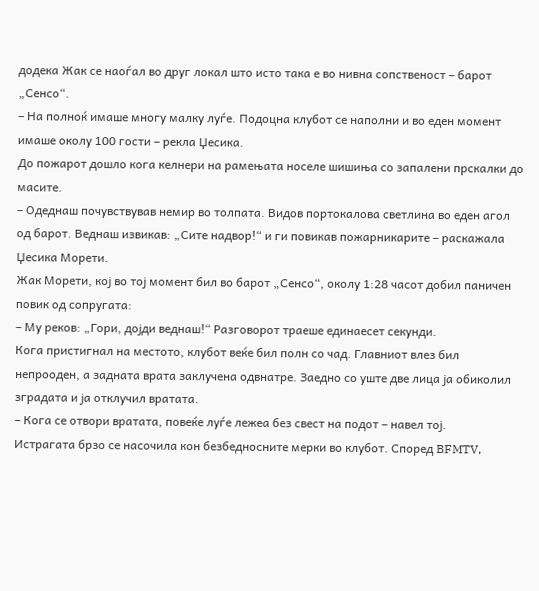додека Жак се наоѓал во друг локал што исто така е во нивна сопственост – барот „Сенсо“.
– На полноќ имаше многу малку луѓе. Подоцна клубот се наполни и во еден момент имаше околу 100 гости – рекла Џесика.
До пожарот дошло кога келнери на рамењата носеле шишиња со запалени прскалки до масите.
– Одеднаш почувствував немир во толпата. Видов портокалова светлина во еден агол од барот. Веднаш извикав: „Сите надвор!“ и ги повикав пожарникарите – раскажала Џесика Морети.
Жак Морети, кој во тој момент бил во барот „Сенсо“, околу 1:28 часот добил паничен повик од сопругата:
– Му реков: „Гори, дојди веднаш!“ Разговорот траеше единаесет секунди.
Кога пристигнал на местото, клубот веќе бил полн со чад. Главниот влез бил непрооден, а задната врата заклучена одвнатре. Заедно со уште две лица ја обиколил зградата и ја отклучил вратата.
– Кога се отвори вратата, повеќе луѓе лежеа без свест на подот – навел тој.
Истрагата брзо се насочила кон безбедносните мерки во клубот. Според BFMTV,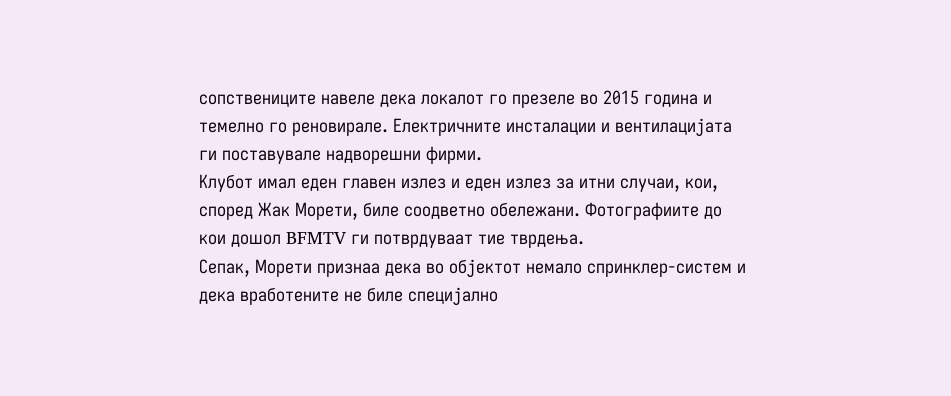сопствениците навеле дека локалот го презеле во 2015 година и темелно го реновирале. Електричните инсталации и вентилацијата ги поставувале надворешни фирми.
Клубот имал еден главен излез и еден излез за итни случаи, кои, според Жак Морети, биле соодветно обележани. Фотографиите до кои дошол BFMTV ги потврдуваат тие тврдења.
Сепак, Морети признаа дека во објектот немало спринклер-систем и дека вработените не биле специјално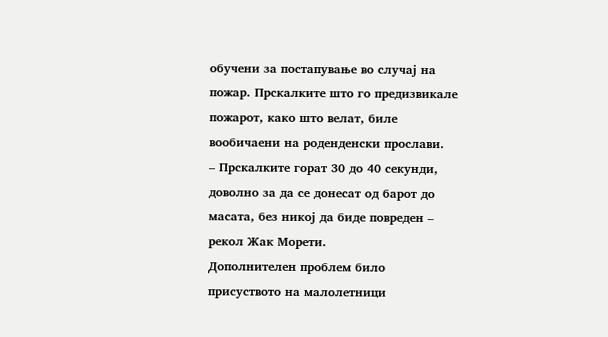обучени за постапување во случај на пожар. Прскалките што го предизвикале пожарот, како што велат, биле вообичаени на роденденски прослави.
– Прскалките горат 30 до 40 секунди, доволно за да се донесат од барот до масата, без никој да биде повреден – рекол Жак Морети.
Дополнителен проблем било присуството на малолетници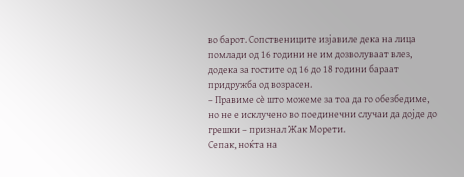во барот. Сопствениците изјавиле дека на лица помлади од 16 години не им дозволуваат влез, додека за гостите од 16 до 18 години бараат придружба од возрасен.
– Правиме сè што можеме за тоа да го обезбедиме, но не е исклучено во поединечни случаи да дојде до грешки – признал Жак Морети.
Сепак, ноќта на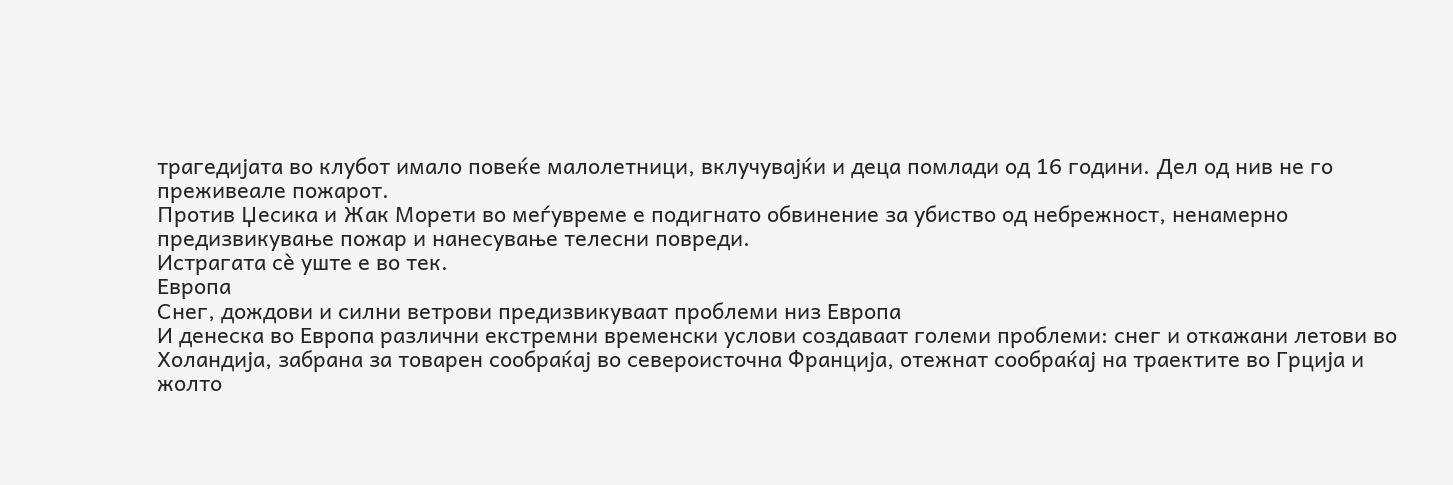трагедијата во клубот имало повеќе малолетници, вклучувајќи и деца помлади од 16 години. Дел од нив не го преживеале пожарот.
Против Џесика и Жак Морети во меѓувреме е подигнато обвинение за убиство од небрежност, ненамерно предизвикување пожар и нанесување телесни повреди.
Истрагата сè уште е во тек.
Европа
Снег, дождови и силни ветрови предизвикуваат проблеми низ Европа
И денеска во Европа различни екстремни временски услови создаваат големи проблеми: снег и откажани летови во Холандија, забрана за товарен сообраќај во североисточна Франција, отежнат сообраќај на траектите во Грција и жолто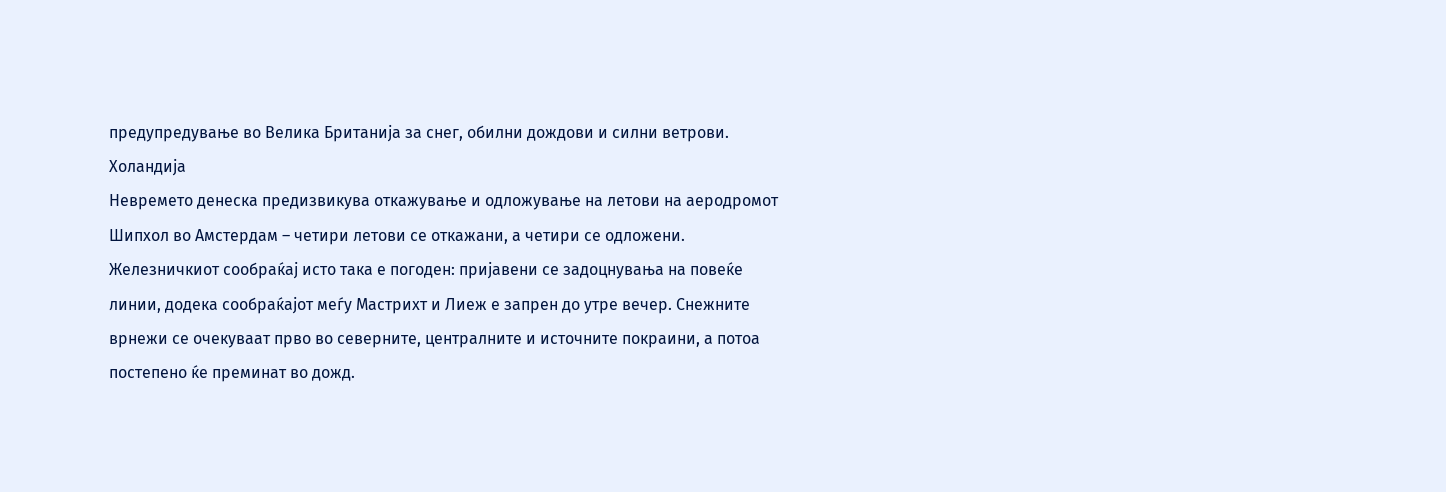предупредување во Велика Британија за снег, обилни дождови и силни ветрови.
Холандија
Невремето денеска предизвикува откажување и одложување на летови на аеродромот Шипхол во Амстердам – четири летови се откажани, а четири се одложени. Железничкиот сообраќај исто така е погоден: пријавени се задоцнувања на повеќе линии, додека сообраќајот меѓу Мастрихт и Лиеж е запрен до утре вечер. Снежните врнежи се очекуваат прво во северните, централните и источните покраини, а потоа постепено ќе преминат во дожд.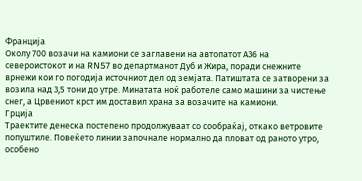Франција
Околу 700 возачи на камиони се заглавени на автопатот А36 на североистокот и на RN57 во департманот Дуб и Жира, поради снежните врнежи кои го погодија источниот дел од земјата. Патиштата се затворени за возила над 3,5 тони до утре. Минатата ноќ работеле само машини за чистење снег, а Црвениот крст им доставил храна за возачите на камиони.
Грција
Траектите денеска постепено продолжуваат со сообраќај, откако ветровите попуштиле. Повеќето линии започнале нормално да пловат од раното утро, особено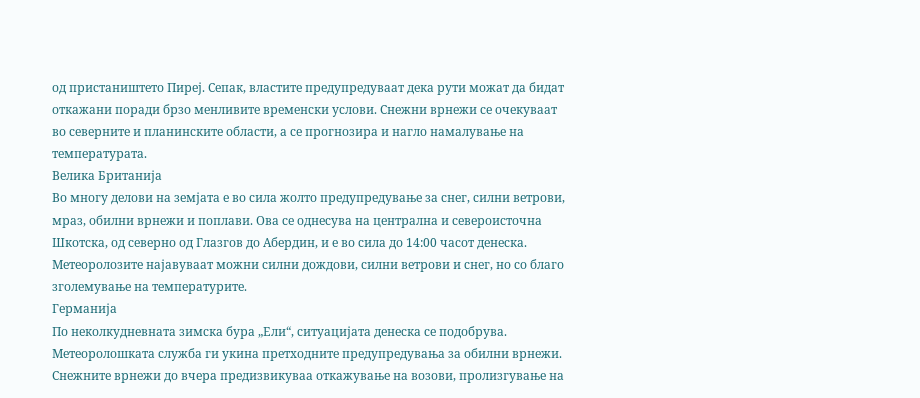од пристаништето Пиреј. Сепак, властите предупредуваат дека рути можат да бидат откажани поради брзо менливите временски услови. Снежни врнежи се очекуваат во северните и планинските области, а се прогнозира и нагло намалување на температурата.
Велика Британија
Во многу делови на земјата е во сила жолто предупредување за снег, силни ветрови, мраз, обилни врнежи и поплави. Ова се однесува на централна и североисточна Шкотска, од северно од Глазгов до Абердин, и е во сила до 14:00 часот денеска. Метеоролозите најавуваат можни силни дождови, силни ветрови и снег, но со благо зголемување на температурите.
Германија
По неколкудневната зимска бура „Ели“, ситуацијата денеска се подобрува. Метеоролошката служба ги укина претходните предупредувања за обилни врнежи. Снежните врнежи до вчера предизвикуваа откажување на возови, пролизгување на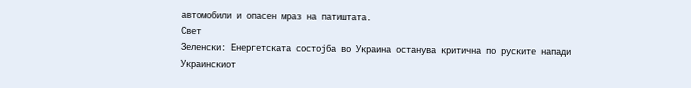автомобили и опасен мраз на патиштата.
Свет
Зеленски: Енергетската состојба во Украина останува критична по руските напади
Украинскиот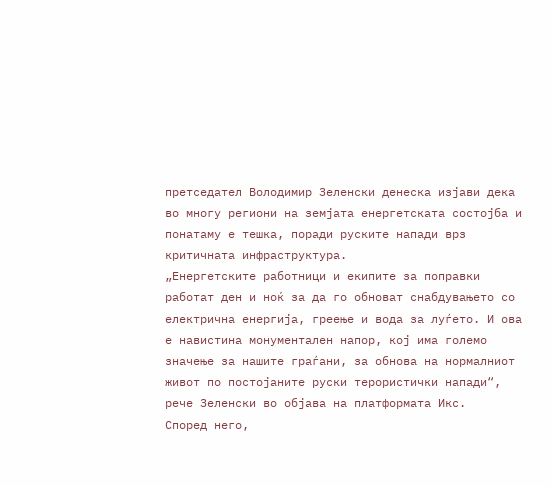претседател Володимир Зеленски денеска изјави дека во многу региони на земјата енергетската состојба и понатаму е тешка, поради руските напади врз критичната инфраструктура.
„Енергетските работници и екипите за поправки работат ден и ноќ за да го обноват снабдувањето со електрична енергија, греење и вода за луѓето. И ова е навистина монументален напор, кој има големо значење за нашите граѓани, за обнова на нормалниот живот по постојаните руски терористички напади“, рече Зеленски во објава на платформата Икс.
Според него,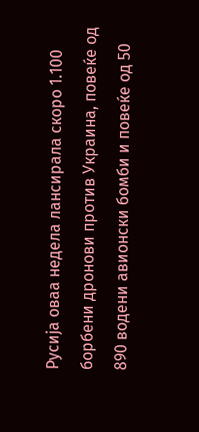Русија оваа недела лансирала скоро 1.100 борбени дронови против Украина, повеќе од 890 водени авионски бомби и повеќе од 50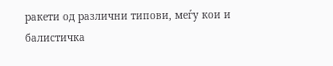ракети од различни типови, меѓу кои и балистичка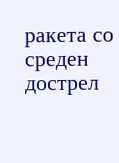ракета со среден дострел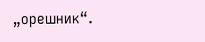„орешник“.